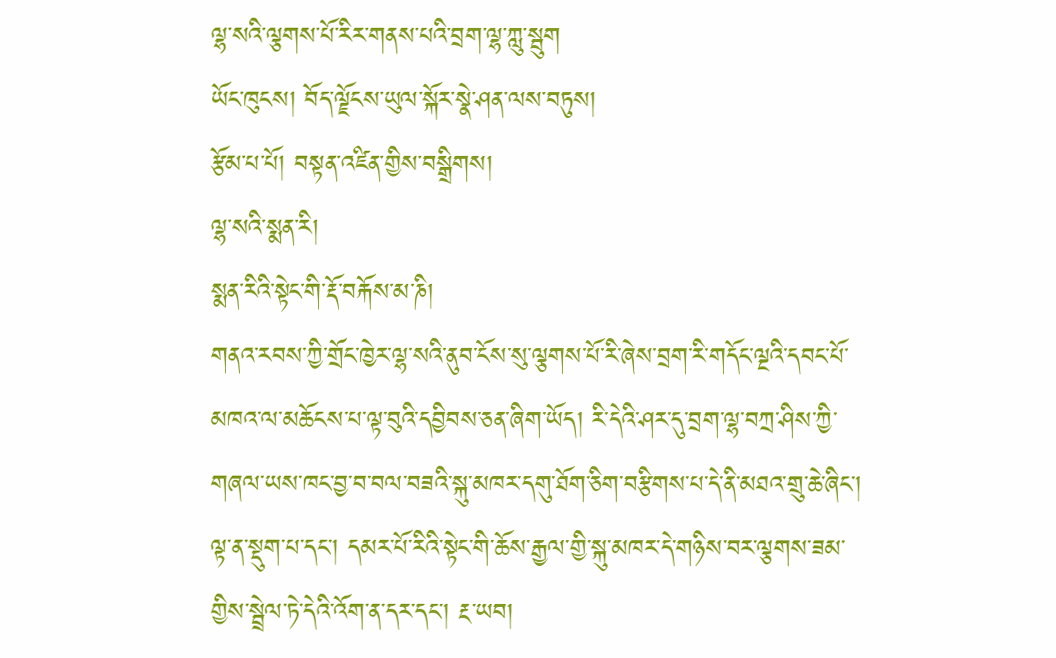ལྷ་སའི་ལྕགས་པོ་རིར་གནས་པའི་བྲག་ལྷ་ཀླུ་སྦུག
ཡོང་ཁུངས། བོད་ལྗོངས་ཡུལ་སྐོར་སྣེ་ཤན་ལས་བཏུས།
རྩོམ་པ་པོ། བསྟན་འཛིན་གྱིས་བསྒྲིགས།
ལྷ་སའི་སྨན་རི།
སྨན་རིའི་སྟེང་གི་རྡོ་བརྐོས་མ་ཎི།
གནའ་རབས་ཀྱི་གྲོང་ཁྱེར་ལྷ་སའི་ནུབ་ངོས་སུ་ལྕགས་པོ་རི་ཞེས་བྲག་རི་གདོང་ལྔའི་དབང་པོ་མཁའ་ལ་མཆོངས་པ་ལྟ་བུའི་དབྱིབས་ཅན་ཞིག་ཡོད། རི་དེའི་ཤར་དུ་བྲག་ལྷ་བཀྲ་ཤིས་ཀྱི་གཞལ་ཡས་ཁང་བྱ་བ་བལ་བཟའི་སྐུ་མཁར་དགུ་ཐོག་ཅིག་བརྩིགས་པ་དེ་ནི་མཐའ་གྲུ་ཆེ་ཞིང་། ལྟ་ན་སྡུག་པ་དང་། དམར་པོ་རིའི་སྟེང་གི་ཆོས་རྒྱལ་གྱི་སྐུ་མཁར་དེ་གཉིས་བར་ལྕགས་ཟམ་གྱིས་སྦྲེལ་ཏེ་དེའི་འོག་ན་དར་དང་། རྔ་ཡབ།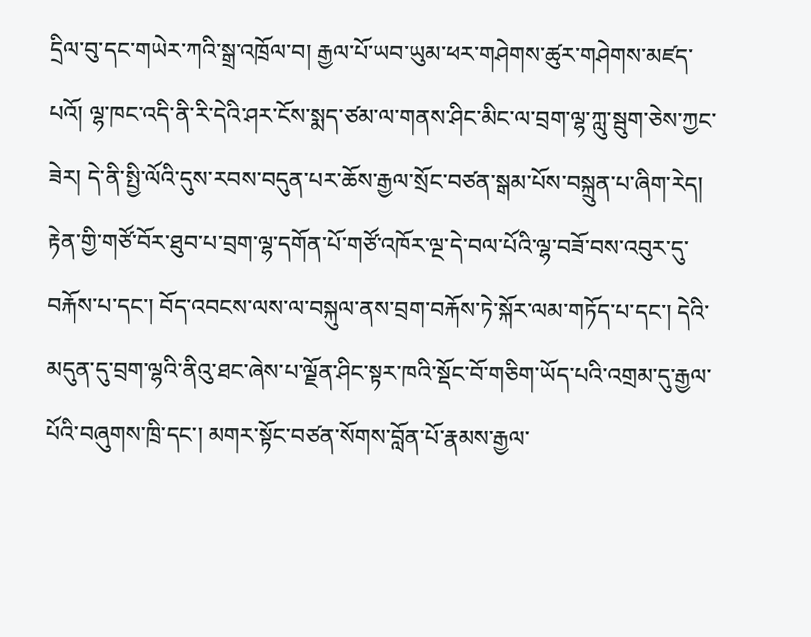དྲིལ་བུ་དང་གཡེར་ཀའི་སྒྲ་འཁྲོལ་བ། རྒྱལ་པོ་ཡབ་ཡུམ་ཕར་གཤེགས་ཚུར་གཤེགས་མཛད་པའོ། ལྷ་ཁང་འདི་ནི་རི་དེའི་ཤར་ངོས་སྨད་ཙམ་ལ་གནས་ཤིང་མིང་ལ་བྲག་ལྷ་ཀླུ་སྦུག་ཅེས་ཀྱང་ཟེར། དེ་ནི་སྤྱི་ལོའི་དུས་རབས་བདུན་པར་ཆོས་རྒྱལ་སྲོང་བཙན་སྒམ་པོས་བསྐྲུན་པ་ཞིག་རེད། རྟེན་གྱི་གཙོ་བོར་ཐུབ་པ་བྲག་ལྷ་དགོན་པོ་གཙོ་འཁོར་ལྔ་དེ་བལ་པོའི་ལྷ་བཟོ་བས་འབུར་དུ་བརྐོས་པ་དང་། བོད་འབངས་ལས་ལ་བསྐུལ་ནས་བྲག་བརྐོས་ཏེ་སྐོར་ལམ་གཏོད་པ་དང་། དེའི་མདུན་དུ་བྲག་ལྷའི་ནིའུ་ཐང་ཞེས་པ་ལྗོན་ཤིང་སྟར་ཁའི་སྡོང་བོ་གཅིག་ཡོད་པའི་འགྲམ་དུ་རྒྱལ་པོའི་བཞུགས་ཁྲི་དང་། མགར་སྟོང་བཙན་སོགས་བློན་པོ་རྣམས་རྒྱལ་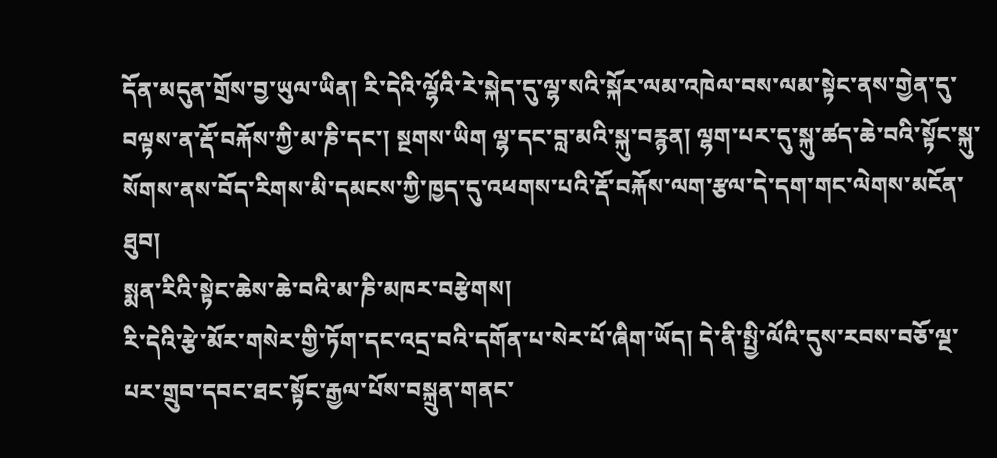དོན་མདུན་གྲོས་བྱ་ཡུལ་ཡིན། རི་དེའི་ལྷོའི་རེ་སྐེད་དུ་ལྷ་སའི་སྐོར་ལམ་འཁེལ་བས་ལམ་སྟེང་ནས་གྱེན་དུ་བལྟས་ན་རྡོ་བརྐོས་ཀྱི་མ་ཎི་དང་། སྔགས་ཡིག ལྷ་དང་བླ་མའི་སྐུ་བརྙན། ལྷག་པར་དུ་སྐུ་ཚད་ཆེ་བའི་སྟོང་སྐུ་སོགས་ནས་བོད་རིགས་མི་དམངས་ཀྱི་ཁྱད་དུ་འཕགས་པའི་རྡོ་བརྐོས་ལག་རྩལ་དེ་དག་གང་ལེགས་མངོན་ཐུབ།
སྨན་རིའི་སྟེང་ཆེས་ཆེ་བའི་མ་ཎི་མཁར་བརྩེགས།
རི་དེའི་རྩེ་མོར་གསེར་གྱི་ཏོག་དང་འདྲ་བའི་དགོན་པ་སེར་པོ་ཞིག་ཡོད། དེ་ནི་སྤྱི་ལོའི་དུས་རབས་བཅོ་ལྔ་པར་གྲུབ་དབང་ཐང་སྟོང་རྒྱལ་པོས་བསྐྲུན་གནང་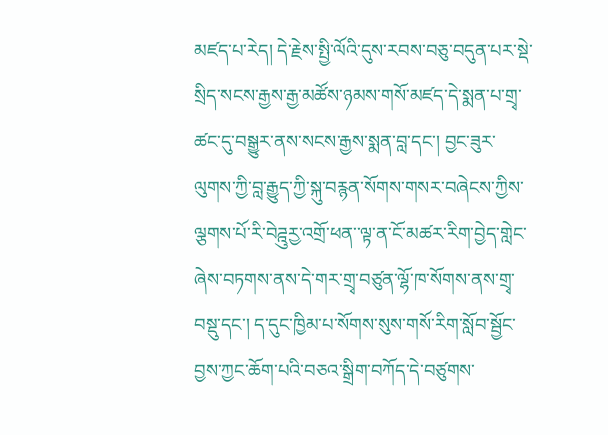མཛད་པ་རེད། དེ་རྗེས་སྤྱི་ལོའི་དུས་རབས་བཅུ་བདུན་པར་སྡེ་སྲིད་སངས་རྒྱས་རྒྱ་མཚོས་ཉམས་གསོ་མཛད་དེ་སྨན་པ་གྲྭ་ཚང་དུ་བསྒྱུར་ནས་སངས་རྒྱས་སྨན་བླ་དང་། བྱང་ཟུར་ལུགས་ཀྱི་བླ་རྒྱུད་ཀྱི་སྐུ་བརྙན་སོགས་གསར་བཞེངས་ཀྱིས་ལྕགས་པོ་རི་བེཌྰུརྱ་འགྲོ་ཕན་་ལྟ་ན་ངོ་མཚར་རིག་བྱེད་གླེང་ཞེས་བཏགས་ནས་དེ་གར་གྲྭ་བཙུན་ལྷོ་ཁ་སོགས་ནས་གྲྭ་བསྡུ་དང་། ད་དུང་ཁྱིམ་པ་སོགས་སུས་གསོ་རིག་སློབ་སྦྱོང་བྱས་ཀྱང་ཆོག་པའི་བཅའ་སྒྲིག་བཀོད་དེ་བཙུགས་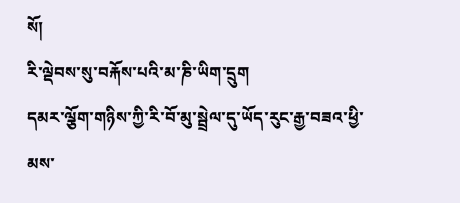སོ།
རི་ལྡེབས་སུ་བརྐོས་པའི་མ་ཎི་ཡིག་དྲུག
དམར་ལྕོག་གཉིས་ཀྱི་རི་བོ་མུ་སྦྲེལ་དུ་ཡོད་རུང་རྒྱ་བཟའ་ཕྱི་མས་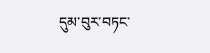དུམ་བུར་བཏང་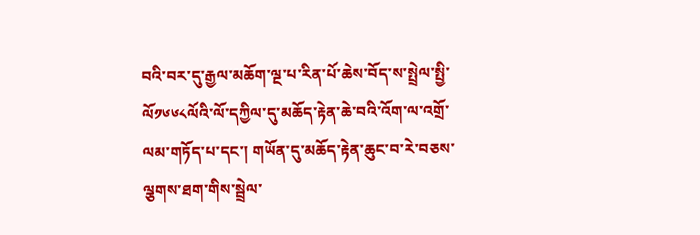བའི་བར་དུ་རྒྱལ་མཆོག་ལྔ་པ་རིན་པོ་ཆེས་བོད་ས་སྤྲེལ་སྤྱི་ལོ༡༦༦༨ལོའི་ལོ་དཀྱིལ་དུ་མཆོད་རྟེན་ཆེ་བའི་འོག་ལ་འགྲོ་ལམ་གཏོད་པ་དང་། གཡོན་དུ་མཆོད་རྟེན་ཆུང་བ་རེ་བཅས་ལྕགས་ཐག་གིས་སྦྲེལ་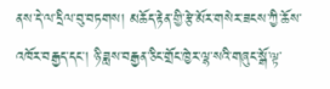ནས་དེ་ལ་དྲིལ་བུ་བཏགས། མཆོད་རྟེན་གྱི་རྩེ་མོར་གསེར་ཟངས་ཀྱི་ཆོས་འཁོར་བརྒྱད་དང་། ཉི་ཟླས་བརྒྱན་ཅིང་གྲོང་ཁྱེར་ལྷ་སའི་གཞུང་སྒོ་ལྟ་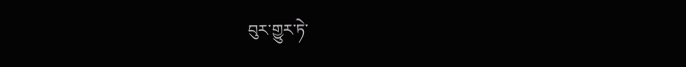བུར་གྱུར་ཏེ་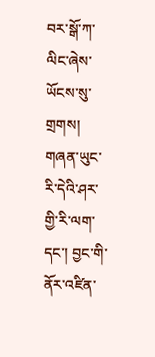བར་སྒོ་ཀ་ལིང་ཞེས་ཡོངས་སུ་གྲགས། གཞན་ཡུང་རི་དེའི་ཤར་གྱི་རི་ལག་དང་། བྱང་གི་ནོར་འཛིན་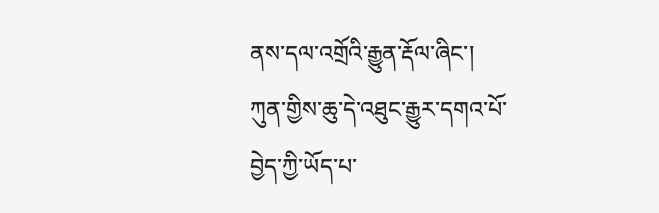ནས་དལ་འགྲོའི་རྒྱུན་རྡོལ་ཞིང་། ཀུན་གྱིས་ཆུ་དེ་འཐུང་རྒྱུར་དགའ་པོ་བྱེད་ཀྱི་ཡོད་པ་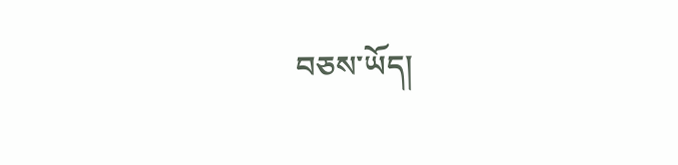བཅས་ཡོད།